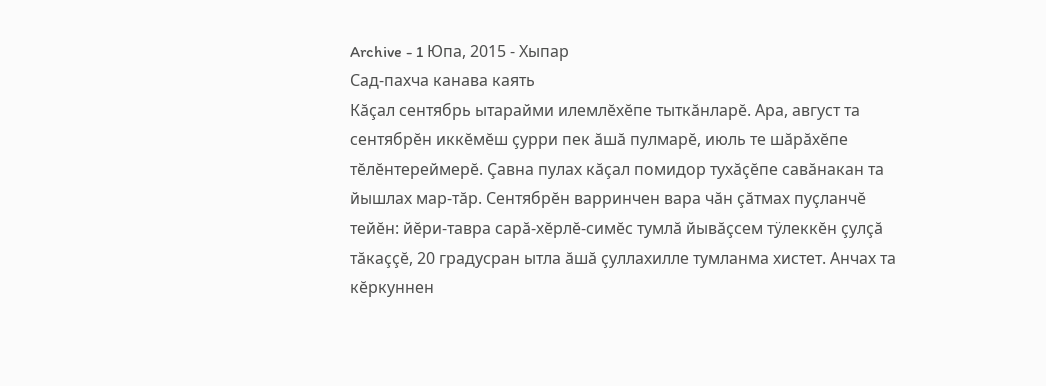Archive - 1 Юпа, 2015 - Хыпар
Сад-пахча канaва каять
Кăçал сентябрь ытарайми илемлĕхĕпе тыткăнларĕ. Ара, август та сентябрĕн иккĕмĕш çурри пек ăшă пулмарĕ, июль те шăрăхĕпе тĕлĕнтереймерĕ. Çавна пулах кăçал помидор тухăçĕпе савăнакан та йышлах мар-тăр. Сентябрĕн варринчен вара чăн çăтмах пуçланчĕ тейĕн: йĕри-тавра сарă-хĕрлĕ-симĕс тумлă йывăçсем тÿлеккĕн çулçă тăкаççĕ, 20 градусран ытла ăшă çуллахилле тумланма хистет. Анчах та кĕркуннен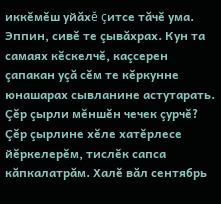иккĕмĕш уйăхĕ çитсе тăчĕ ума. Эппин, сивĕ те çывăхрах. Кун та самаях кĕскелчĕ, каçсерен çапакан уçă сĕм те кĕркунне юнашарах сывланине астутарать.
Çĕр çырли мĕншĕн чечек çурчĕ?
Çĕр çырлине хĕле хатĕрлесе йĕркелерĕм, тислĕк сапса кăпкалатрăм. Халĕ вăл сентябрь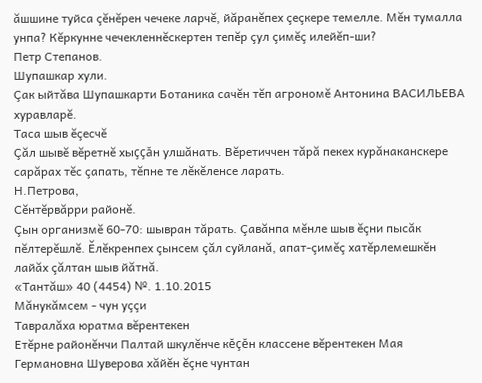ăшшине туйса çĕнĕрен чечеке ларчĕ, йăранĕпех çеçкере темелле. Мĕн тумалла унпа? Кĕркунне чечекленнĕскертен тепĕр çул çимĕç илейĕп-ши?
Петр Степанов.
Шупашкар хули.
Çак ыйтăва Шупашкарти Ботаника сачĕн тĕп агрономĕ Антонина ВАСИЛЬЕВА хуравларĕ.
Таса шыв ĕçесчĕ
Çăл шывĕ вĕретнĕ хыççăн улшăнать. Вĕретиччен тăрă пекех курăнаканскере сарăрах тĕс çапать, тĕпне те лĕкĕленсе ларать.
Н.Петрова,
Сĕнтĕрвăрри районĕ.
Çын организмĕ 60-70: шывран тăрать. Çавăнпа мĕнле шыв ĕçни пысăк пĕлтерĕшлĕ. Ĕлĕкренпех çынсем çăл суйланă, апат-çимĕç хатĕрлемешкĕн лайăх çăлтан шыв йăтнă.
«Тантăш» 40 (4454) №. 1.10.2015
Мăнукăмсем - чун уççи
Тавралăха юратма вĕрентекен
Етĕрне районĕнчи Палтай шкулĕнче кĕçĕн классене вĕрентекен Мая Германовна Шуверова хăйĕн ĕçне чунтан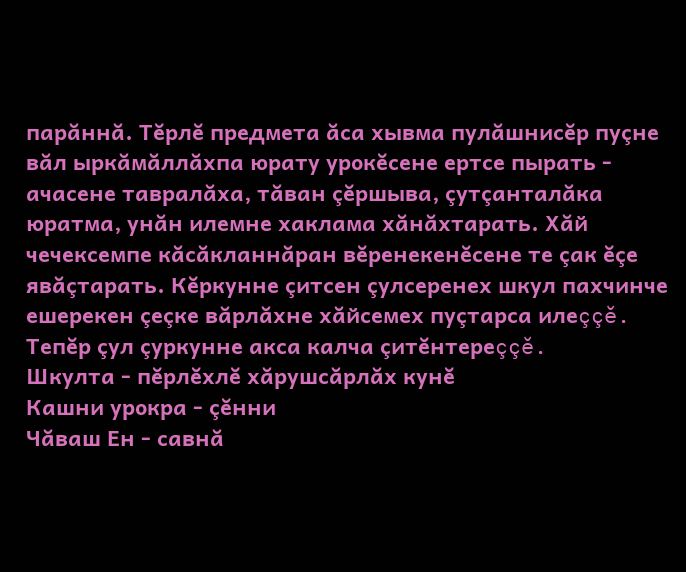парăннă. Тĕрлĕ предмета ăса хывма пулăшнисĕр пуçне вăл ыркăмăллăхпа юрату урокĕсене ертсе пырать - ачасене тавралăха, тăван çĕршыва, çутçанталăка юратма, унăн илемне хаклама хăнăхтарать. Хăй чечексемпе кăсăкланнăран вĕренекенĕсене те çак ĕçе явăçтарать. Кĕркунне çитсен çулсеренех шкул пахчинче ешерекен çеçке вăрлăхне хăйсемех пуçтарса илеççĕ. Тепĕр çул çуркунне акса калча çитĕнтереççĕ.
Шкулта - пĕрлĕхлĕ хăрушсăрлăх кунĕ
Кашни урокра - çĕнни
Чăваш Ен - савнă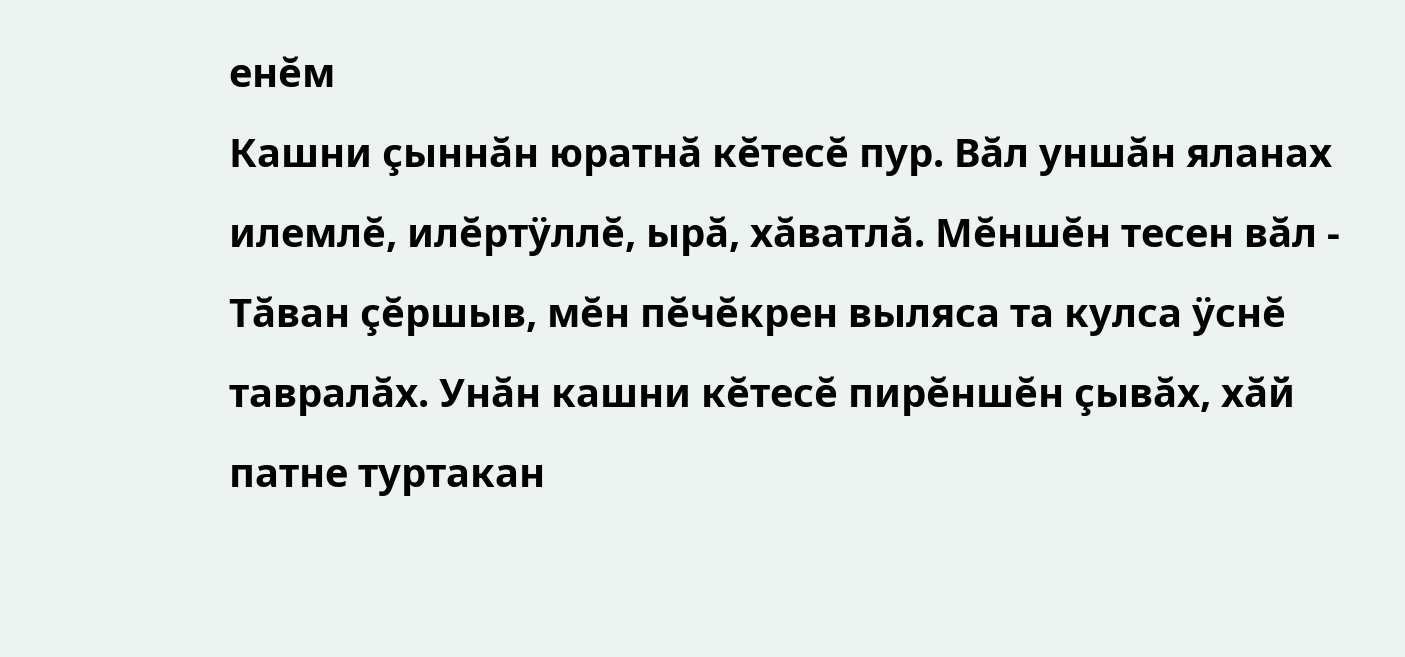енĕм
Кашни çыннăн юратнă кĕтесĕ пур. Вăл уншăн яланах илемлĕ, илĕртÿллĕ, ырă, хăватлă. Мĕншĕн тесен вăл - Тăван çĕршыв, мĕн пĕчĕкрен выляса та кулса ÿснĕ тавралăх. Унăн кашни кĕтесĕ пирĕншĕн çывăх, хăй патне туртакан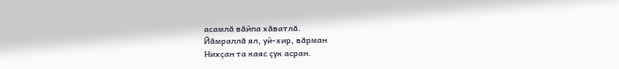асамлă вăйпа хăватлă.
Йăмраллă ял, уй-хир, вăрман
Нихçан та каяс çук асран.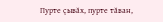Пурте çывăх, пурте тăван,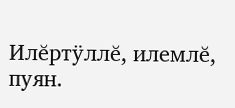Илĕртÿллĕ, илемлĕ, пуян.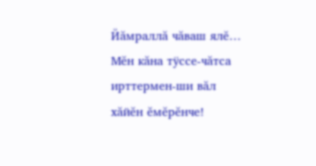Йăмраллă чăваш ялĕ… Мĕн кăна тÿссе-чăтса ирттермен-ши вăл хăйĕн ĕмĕрĕнче!